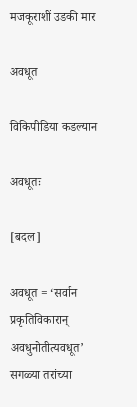मजकूराशीं उडकी मार

अवधूत

विकिपीडिया कडल्यान

अवधूतः

[बदल]

अवधूत = ‘सर्वान प्रकृतिविकारान् अवधुनोतीत्यवधूत’ सगळ्या तरांच्या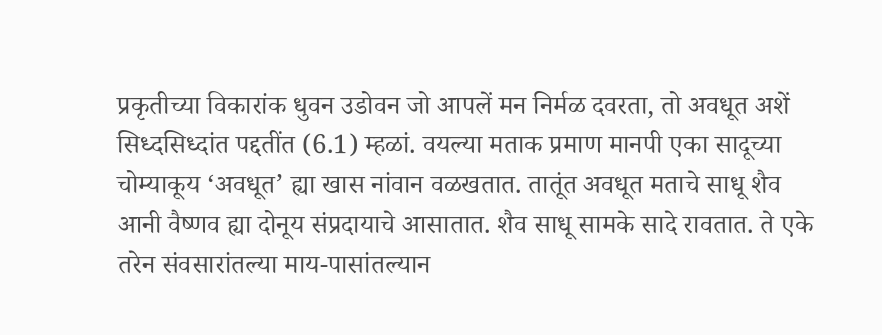प्रकृतीच्या विकारांक धुवन उडोवन जो आपलें मन निर्मळ दवरता, तो अवधूत अशें सिध्दसिध्दांत पद्दतींत (6.1) म्हळां. वयल्या मताक प्रमाण मानपी एका सादूच्या चोम्याकूय ‘अवधूत’ ह्या खास नांवान वळखतात. तातूंत अवधूत मताचे साधू शैव आनी वैष्णव ह्या दोनूय संप्रदायाचे आसातात. शैव साधू सामके सादे रावतात. ते एके तरेन संवसारांतल्या माय-पासांतल्यान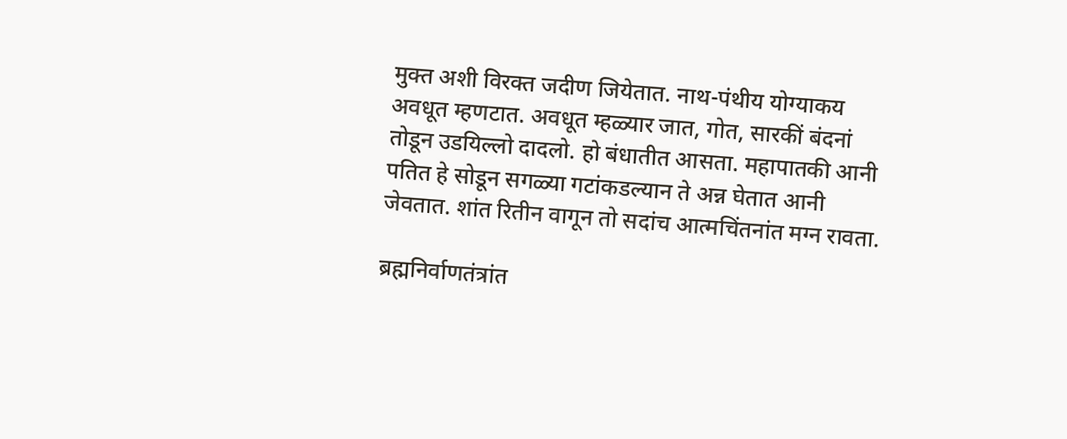मुक्त अशी विरक्त जदीण जियेतात. नाथ-पंथीय योग्याकय अवधूत म्हणटात. अवधूत म्हळ्यार जात, गोत, सारकीं बंदनां तोडून उडयिल्लो दादलो. हो बंधातीत आसता. महापातकी आनी पतित हे सोडून सगळ्या गटांकडल्यान ते अन्न घेतात आनी जेवतात. शांत रितीन वागून तो सदांच आत्मचिंतनांत मग्न रावता.

ब्रह्मनिर्वाणतंत्रांत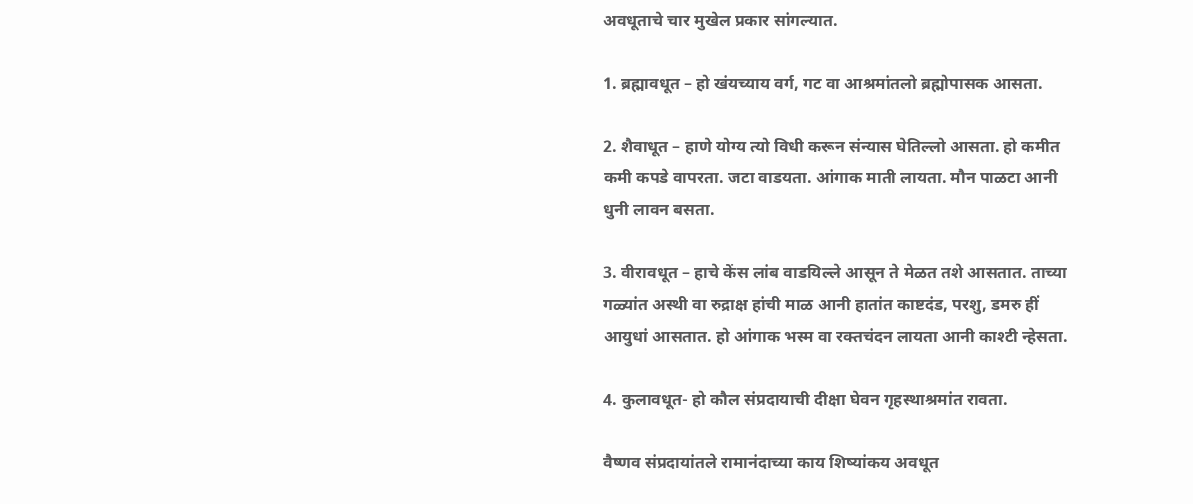अवधूताचे चार मुखेल प्रकार सांगल्यात.

1. ब्रह्मावधूत – हो खंयच्याय वर्ग, गट वा आश्रमांतलो ब्रह्मोपासक आसता.

2. शैवाधूत – हाणे योग्य त्यो विधी करून संन्यास घेतिल्लो आसता. हो कमीत कमी कपडे वापरता. जटा वाडयता. आंगाक माती लायता. मौन पाळटा आनी धुनी लावन बसता.

3. वीरावधूत – हाचे केंस लांब वाडयिल्ले आसून ते मेळत तशे आसतात. ताच्या गळ्यांत अस्थी वा रुद्राक्ष हांची माळ आनी हातांत काष्टदंड, परशु, डमरु हीं आयुधां आसतात. हो आंगाक भस्म वा रक्तचंदन लायता आनी काश्टी न्हेसता.

4. कुलावधूत- हो कौल संप्रदायाची दीक्षा घेवन गृहस्थाश्रमांत रावता.

वैष्णव संप्रदायांतले रामानंदाच्या काय शिष्यांकय अवधूत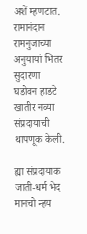अशें म्हणटात. रामानंदान रामनुजाच्या अनुयायां भितर सुदारणा घडोवन हाडटे खातीर नव्या संप्रदायाची थापणूक केली.

ह्या संप्रदायाक जाती-धर्म भेद मानचो न्हय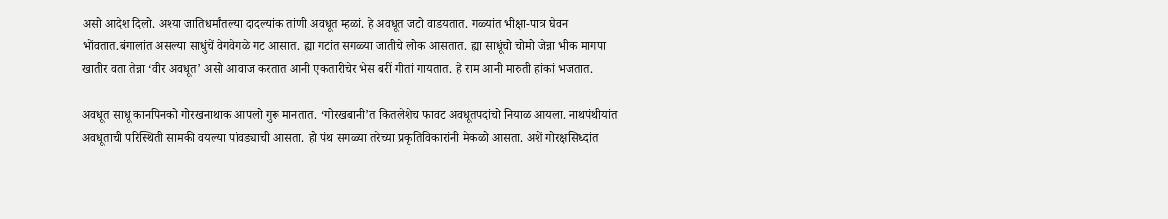असो आदेश दिलो. अश्या जातिधर्मांतल्या दादल्यांक तांणी अवधूत म्हळां. हे अवधूत जटो वाडयतात. गळ्यांत भीक्षा-पात्र घेवन भोंवतात.बंगालांत असल्या साधुंचें वेगवेगळे गट आसात. ह्या गटांत सगळ्या जातीचे लोक आसतात. ह्या साधूंचो चोमो जेन्ना भीक मागपा खातीर वता तेन्ना ‘वीर अवधूत’ असो आवाज करतात आनी एकतारीचेर भेस बरीं गीतां गायतात. हे राम आनी मारुती हांकां भजतात.

अवधूत साधू कानपिनको गोरखनाथाक आपलो गुरू मानतात. ‘गोरखबानी’त कितलेशेच फावट अवधूतपदांचो नियाळ आयला. नाथपंथीयांत अवधूताची परिस्थिती सामकी वयल्या पांवड्याची आसता. हो पंथ सगळ्या तरेच्या प्रकृतिविकारांनी मेकळो आसता. अशें गोरक्षसिध्दांत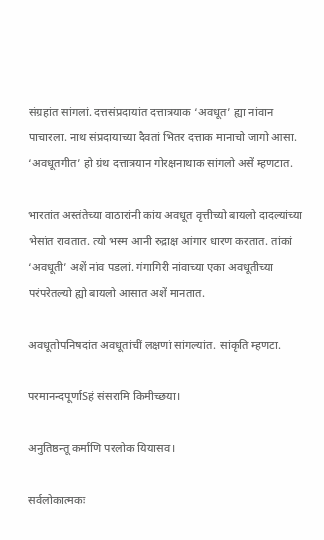संग्रहांत सांगलां. दत्तसंप्रदायांत दत्तात्रयाक ‘अवधूत’ ह्या नांवान पाचारला. नाथ संप्रदायाच्या दैवतां भितर दत्ताक मानाचो जागो आसा. ‘अवधूतगीत’ हो ग्रंथ दत्तात्रयान गोरक्षनाथाक सांगलो असें म्हणटात.

भारतांत अस्तंतेच्या वाठारांनी कांय अवधूत वृत्तीच्यो बायलो दादल्यांच्या भेसांत रावतात. त्यो भस्म आनी रुद्राक्ष आंगार धारण करतात. तांकां ‘अवधूती’ अशें नांव पडलां. गंगागिरी नांवाच्या एका अवधूतीच्या परंपरेतल्यो ह्यो बायलो आसात अशें मानतात.

अवधूतोपनिषदांत अवधूतांचीं लक्षणां सांगल्यांत. सांकृति म्हणटा.

परमानन्दपूर्णाSहं संसरामि किमीच्छया।

अनुतिष्ठन्तू कर्माणि परलोक यियासव।

सर्वलोकात्मकः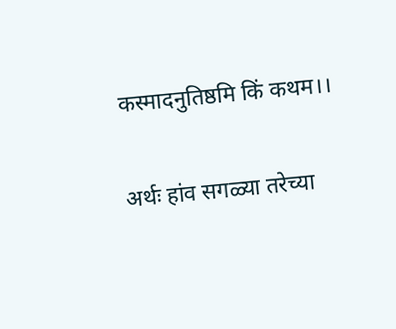कस्मादनुतिष्ठमि किं कथम।।

अर्थः हांव सगळ्या तरेच्या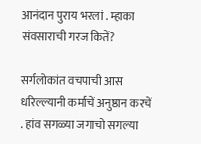आनंदान पुराय भरलां . म्हाका संवसाराची गरज कितें?

सर्गलोकांत वचपाची आस धरिल्ल्यानी कर्माचें अनुष्ठान करचें . हांव सगळ्या जगाचो सगल्या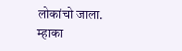लोकांचो जाला. म्हाका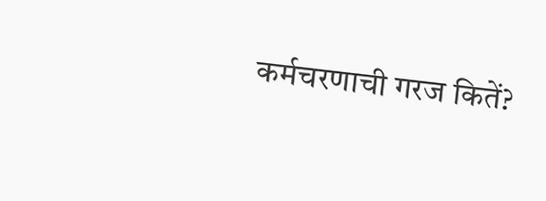कर्मचरणाची गरज कितें?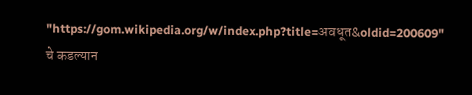"https://gom.wikipedia.org/w/index.php?title=अवधूत&oldid=200609" चे कडल्यान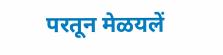परतून मेळयलें